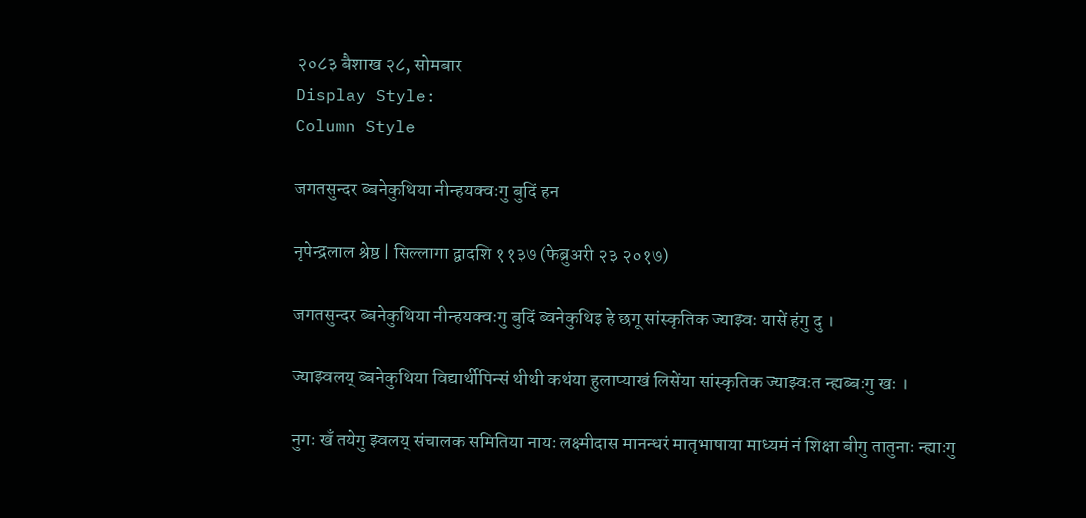२०८३ बैशाख २८, सोमबार
Display Style:
Column Style

जगतसुन्दर ब्बनेकुथिया नीन्हयक्वःगु बुदिं हन

नृपेन्द्रलाल श्रेष्ठ | सिल्लागा द्वादशि ११३७ (फेब्रुअरी २३ २०१७)

जगतसुन्दर ब्बनेकुथिया नीन्हयक्वःगु बुदिं ब्वनेकुथिइ हे छगू सांस्कृतिक ज्याझ्वः यासें हंगु दु ।

ज्याझ्वलय् ब्बनेकुथिया विद्यार्थीपिन्सं थीथी कथंया हुलाप्याखं लिसेंया सांस्कृतिक ज्याझ्वःत न्ह्यब्बःगु खः ।

नुगः खँ तयेगु झ्वलय् संचालक समितिया नायः लक्ष्मीदास मानन्धरं मातृभाषाया माध्यमं नं शिक्षा बीगु तातुनाः न्ह्याःगु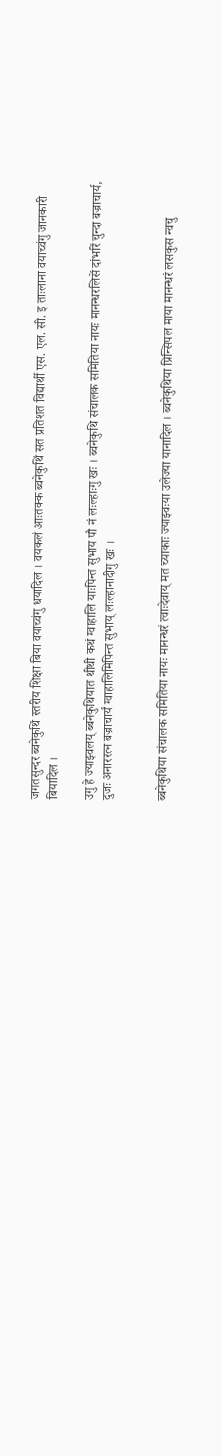जगतसुन्दर ब्वनेकुथिं स्तरीय शिक्षा बिया वयाच्वंगु धयादिल । वयकलं आःतक्क ब्वनेकुथिं सत प्रतिशत विद्यार्थी एस. एल. सी. इ ताःलाना वयाच्वंगु जानकारी बियादिल ।

उगु हे ज्याझ्वलय् ब्बनेकुथियात थीथी कथं ग्वाहालि याःपिन्त सुभाय पौ नं लःल्हाःगु खः । ब्वनेकुथि संचालक समितिया नायः मानन्धरलिसें दांभरिं चुन्दा बज्राचार्य, दुजः अनाररत्न बज्राचार्यं ग्वाहालिमिपिन्त सुभाय् लःल्हानादीगु खः ।


ब्बनेकुथिया संचालक समितिया नायः मानन्धरं त्वाःदेवाय् मत च्याकाः ज्याझ्वःया उलेज्या यानादिल । ब्वनेकुथिया प्रिन्सिपल माया मानन्धरं लसकुस न्वचु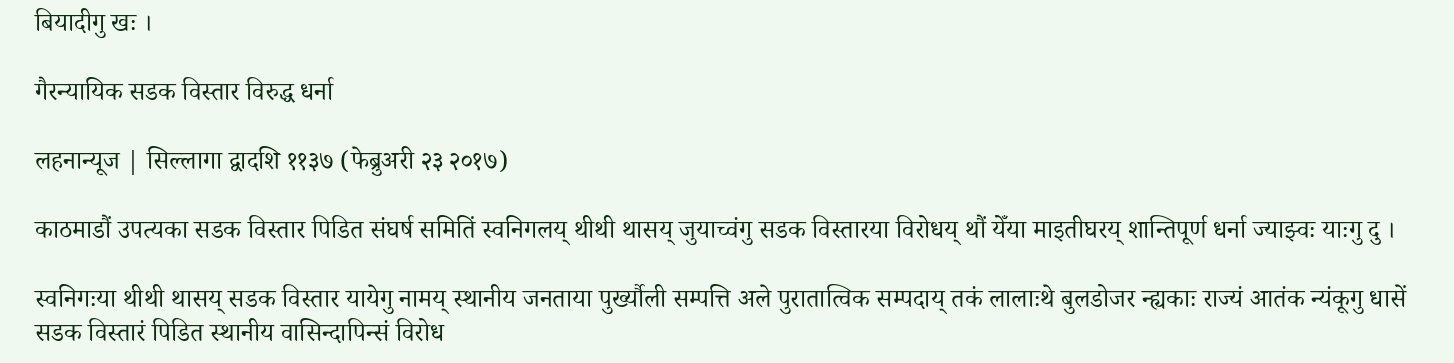बियादीगु खः ।

गैरन्यायिक सडक विस्तार विरुद्ध धर्ना

लहनान्यूज | सिल्लागा द्वादशि ११३७ (फेब्रुअरी २३ २०१७)

काठमाडौं उपत्यका सडक विस्तार पिडित संघर्ष समितिं स्वनिगलय् थीथी थासय् जुयाच्वंगु सडक विस्तारया विरोधय् थौं येँया माइतीघरय् शान्तिपूर्ण धर्ना ज्याझ्वः याःगु दु ।

स्वनिगःया थीथी थासय् सडक विस्तार यायेगु नामय् स्थानीय जनताया पुर्ख्यौली सम्पत्ति अले पुरातात्विक सम्पदाय् तकं लालाःथे बुलडोजर न्ह्यकाः राज्यं आतंक न्यंकूगु धासें सडक विस्तारं पिडित स्थानीय वासिन्दापिन्सं विरोध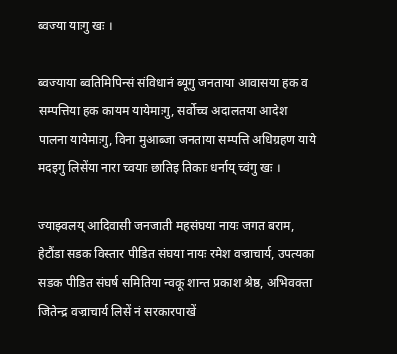ब्वज्या याःगु खः ।

ब्वज्याया ब्वतिमिपिन्सं संविधानं ब्यूगु जनताया आवासया हक व सम्पत्तिया हक कायम यायेमाःगु, सर्वोच्च अदालतया आदेश पालना यायेमाःगु, विना मुआब्जा जनताया सम्पत्ति अधिग्रहण याये मदइगु लिसेंया नारा च्वयाः छातिइ तिकाः धर्नाय् च्वंगु खः ।

ज्याझ्वलय् आदिवासी जनजाती महसंघया नायः जगत बराम, हेटौंडा सडक विस्तार पीडित संघया नायः रमेश वज्राचार्य, उपत्यका सडक पीडित संघर्ष समितिया न्वकू शान्त प्रकाश श्रेष्ठ, अभिवक्ता जितेन्द्र वज्राचार्य लिसें नं सरकारपाखें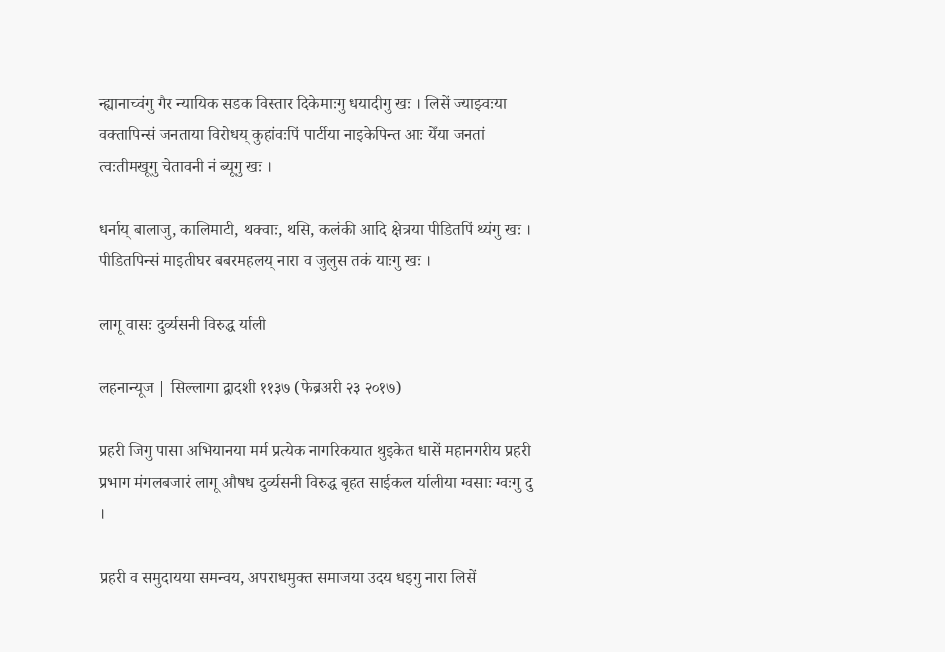न्ह्यानाच्वंगु गैर न्यायिक सडक विस्तार दिकेमाःगु धयादीगु खः । लिसें ज्याझ्वःया वक्तापिन्सं जनताया विरोधय् कुहांवःपिं पार्टीया नाइकेपिन्त आः येँया जनतां त्वःतीमखूगु चेतावनी नं ब्यूगु खः ।

धर्नाय् बालाजु, कालिमाटी, थक्वाः, थसि, कलंकी आदि क्षेत्रया पीडितपिं थ्यंगु खः । पीडितपिन्सं माइतीघर बबरमहलय् नारा व जुलुस तकं याःगु खः ।

लागू वासः दुर्व्यसनी विरुद्ध र्याली

लहनान्यूज | सिल्लागा द्वादशी ११३७ (फेब्रअरी २३ २०१७)

प्रहरी जिगु पासा अभियानया मर्म प्रत्येक नागरिकयात थुइकेत धासें महानगरीय प्रहरी प्रभाग मंगलबजारं लागू औषध दुर्व्यसनी विरुद्ध बृहत साईकल र्यालीया ग्वसाः ग्वःगु दु ।

प्रहरी व समुदायया समन्वय, अपराधमुक्त समाजया उदय धइगु नारा लिसें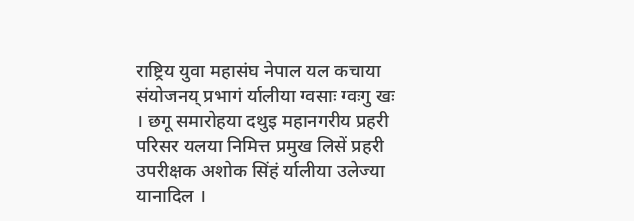राष्ट्रिय युवा महासंघ नेपाल यल कचाया संयोजनय् प्रभागं र्यालीया ग्वसाः ग्वःगु खः । छगू समारोहया दथुइ महानगरीय प्रहरी परिसर यलया निमित्त प्रमुख लिसें प्रहरी उपरीक्षक अशोक सिंहं र्यालीया उलेज्या यानादिल ।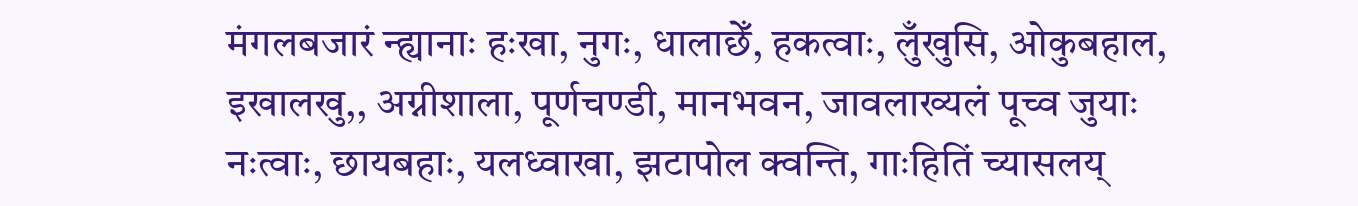मंगलबजारं न्ह्यानाः हःखा, नुगः, धालाछेँ, हकत्वाः, लुँखुसि, ओकुबहाल, इखालखु,, अग्नीशाला, पूर्णचण्डी, मानभवन, जावलाख्यलं पूच्व जुयाः नःत्वाः, छायबहाः, यलध्वाखा, झटापोल क्वन्ति, गाःहितिं च्यासलय्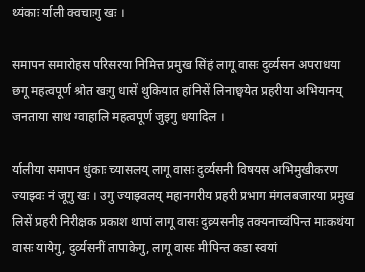थ्यंकाः र्याली क्वचाःगु खः ।

समापन समारोहस परिसरया निमित्त प्रमुख सिंहं लागू वासः दुर्व्यसन अपराधया छगू महत्वपूर्ण श्रोत खःगु धासें थुकियात हांनिसें लिनाछ्वयेत प्रहरीया अभियानय् जनताया साथ ग्वाहालि महत्वपूर्ण जुइगु धयादिल ।

र्यालीया समापन धुंकाः च्यासलय् लागू वासः दुर्व्यसनी विषयस अभिमुखीकरण ज्याझ्वः नं जूगु खः । उगु ज्याझ्वलय् महानगरीय प्रहरी प्रभाग मंगलबजारया प्रमुख लिसें प्रहरी निरीक्षक प्रकाश थापां लागू वासः दुव्र्यसनीइ तक्यनाच्वंपिन्त माःकथंया वासः यायेगु, दुर्व्यसनीं तापाकेगु, लागू वासः मीपिन्त कडा स्वयां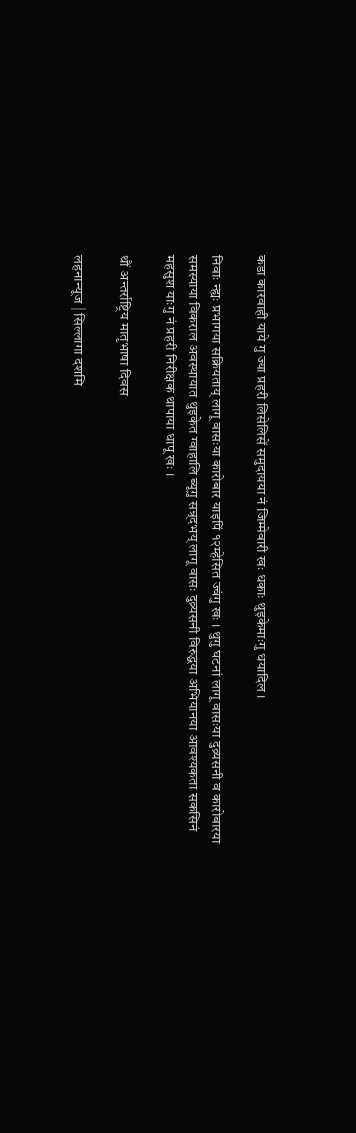कडा कारवाही याये गु ज्या प्रहरी लिसेलिसें समुदायया नं जिम्मेवारी खः धकाः थुइकेमाःगु धयादिल ।

निवाः न्ह्यः प्रभागया सक्रियताय् लागू वासःया कारोबार याइपिं १२म्हेसित ज्वंगु खः । थुगु घटनां लागू वासःया दुव्र्यसनी व कारोबारया समस्याया विकराल अवस्थायात थुइकेत ग्वाहालि ब्यूगु सन्र्दभय् लागू वासः दुव्र्यसनी विरुद्धया अभियानया आवश्यकता सकसिनं महसुश याःगु नं प्रहरी निरीक्षक थापाया धापू खः ।

थौं अन्तर्राष्ट्रिय मातृभाषा दिवस

लहनान्यूज | सिल्लागा दशमि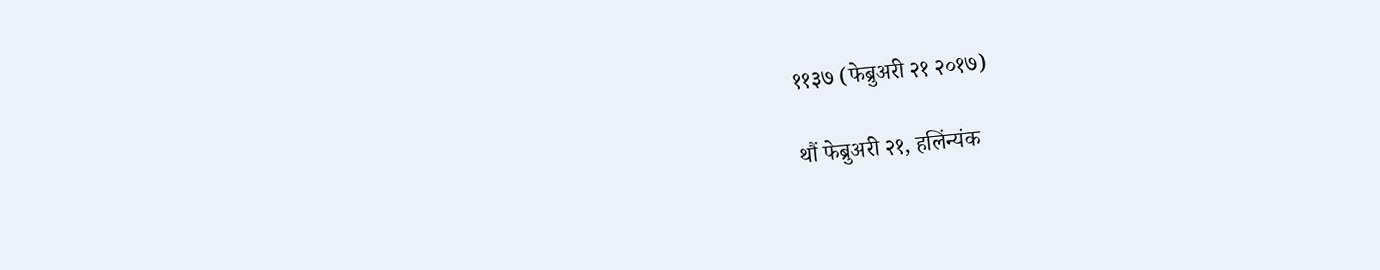११३७ (फेब्रुअरी २१ २०१७)

थौं फेब्रुअरी २१, हलिंन्यंक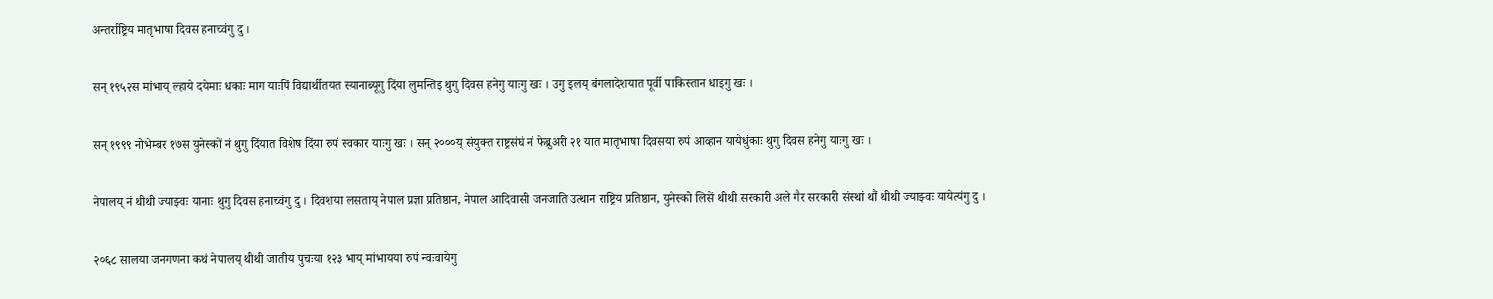अन्तर्राष्ट्रिय मातृभाषा दिवस हनाच्वंगु दु ।

सन् १९५२स मांभाय् ल्हाये दयेमाः धकाः माग याःपिं विद्यार्थीतयत स्यानाब्यूगु दिंया लुमन्तिइ थुगु दिवस हनेगु याःगु खः । उगु इलय् बंगलादेशयात पूर्वी पाकिस्तान धाइगु खः ।

सन् १९९९ नोभेम्बर १७स युनेस्कों नं थुगु दिंयात विशेष दिंया रुपं स्वकार याःगु खः । सन् २०००य् संयुक्त राष्ट्रसंघं नं फेब्रुअरी २१ यात मातृभाषा दिवसया रुपं आव्हान यायेधुंकाः थुगु दिवस हनेगु याःगु खः ।

नेपालय् नं थीथी ज्याझ्वः यानाः थुगु दिवस हनाच्वंगु दु । दिवशया लसताय् नेपाल प्रज्ञा प्रतिष्ठान, नेपाल आदिवासी जनजाति उत्थान राष्ट्रिय प्रतिष्ठान, युनेस्को लिसें थीथी सरकारी अले गैर सरकारी संस्थां थौं थीथी ज्याझ्वः यायेत्यंगु दु ।

२०६८ सालया जनगणना कथं नेपालय् थीथी जातीय पुचःया १२३ भाय् मांभायया रुपं न्वःवायेगु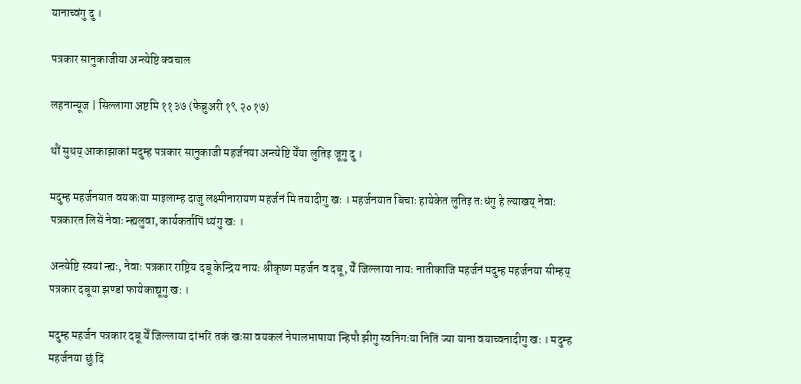यानाच्वंगु दु ।

पत्रकार सानुकाजीया अन्त्येष्टि क्वचाल

लहनान्यूज | सिल्लागा अष्टमि ११३७ (फेब्रुअरी १९ २०१७)

थौं सुथय् आकाझाकां मदुम्ह पत्रकार सानुकाजी महर्जनया अन्त्येष्टि येँया लुतिइ जूगु दु ।

मदुम्ह महर्जनयात वयकःया माइलाम्ह दाजु लक्ष्मीनारायण महर्जनं मि तयादीगु खः । महर्जनयात बिचाः हायेकेत लुतिइ तःधंगु हे ल्याखय् नेवाः पत्रकारत लिसें नेवाः न्ह्यलुवा, कार्यकर्तापिं थ्यंगु खः ।

अन्त्येष्टि स्वयां न्ह्यः, नेवाः पत्रकार राष्ट्रिय दबू केन्द्रिय नायः श्रीकृष्ण महर्जन व दबू, येँ जिल्लाया नायः नातीकाजि महर्जनं मदुम्ह महर्जनया सीम्हय् पत्रकार दबूया झण्डां फायेकाद्यूगु खः ।

मदुम्ह महर्जन पत्रकार दबू येँ जिल्लाया दांभरिं तकं खःसा वयकलं नेपालभाषाया न्हिपौ झीगु स्वनिगःया नितिं ज्या याना वयाच्वनादीगु खः । मदुम्ह महर्जनया छुं दिं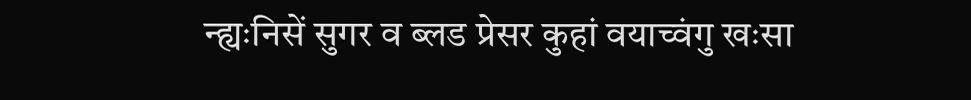न्ह्यःनिसें सुगर व ब्लड प्रेसर कुहां वयाच्वंगु खःसा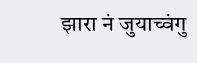झारा नं जुयाच्वंगु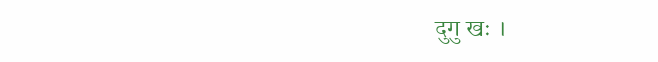दुगु खः ।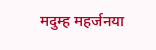मदुम्ह महर्जनया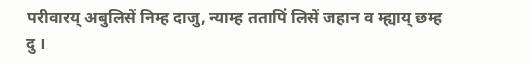परीवारय् अबुलिसें निम्ह दाजु, न्याम्ह ततापिं लिसें जहान व म्ह्याय् छम्ह दु ।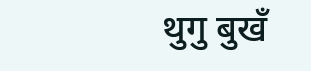थुगु बुखँ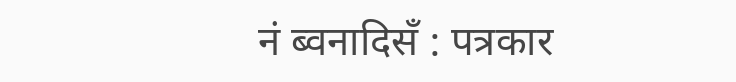नं ब्वनादिसँ : पत्रकार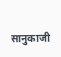सानुकाजी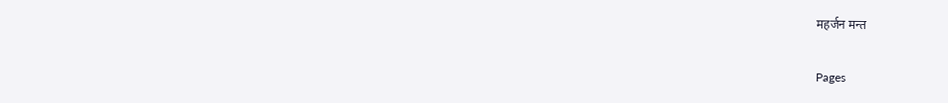महर्जन मन्त

Pages